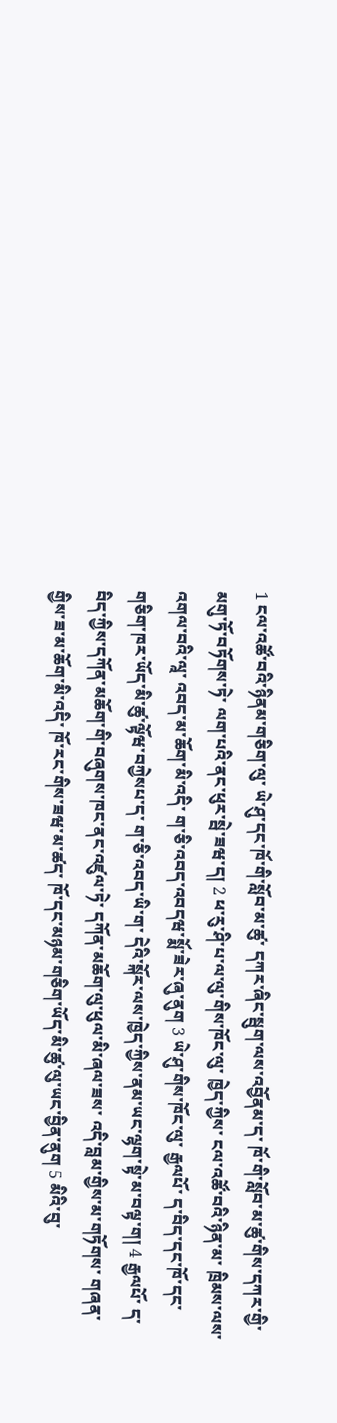1 ངལ་འཚོ་བའི་ཉིནམ་གཅིག་ལུ་ ཡེ་ཤུ་དང་ཁོ་གི་སློབ་མ་ཚུ་ དཀར་ཞིང་སྦུག་ལས་འབྱོནམ་ད་ ཁོ་གི་སློབ་མ་ཚུ་གིས་དཀར་གྱི་མགུ་ཏོ་བཏོགས་ཏེ་ ལག་པའི་ནང་ཕུར་སྦེ་ཟཝ་ད། 2 ཕ་རུ་ཤི་པ་ལ་ལུ་གིས་ཁོང་ལུ་ ཁྱེད་ཀྱིས་ ངལ་འཚོ་བའི་ཉིན་མ་ ཁྲིམས་ལས་འགལ་བའི་ལཱ་ འབད་མ་ཆོག་མི་འདི་ ག་ཅི་འབད་འབདཝ་སྨོ་ཟེར་ཞུ་ནུག 3 ཡེ་ཤུ་གིས་ཁོང་ལུ་ རྒྱལཔོ་ ད་བིད་དང་ཁོ་དང་གཅིག་ཁར་ཡོད་མི་ཚུ་ལྟོཝ་བཀྱེསཔ་ད་ ག་ཅི་འབད་ཡི་ག་ དེའི་སྐོར་ལས་ཁྱེད་ཀྱིས་ནམ་ཡང་ལྷག་སྟེ་མ་བལྟ་ག། 4 རྒྱལཔོ་ ད་བིད་ཀྱིས་དཀོན་མཆོག་གི་བཞུགས་ཁང་ནང་འཛུལ་ཏེ་ དཀོན་མཆོག་ལུ་ཕུལ་མི་ཞལ་ཟས་ འདི་བླམ་གྱིས་མ་གཏོགས་ གཞན་གྱིས་ཟ་མ་ཆོག་མི་འདི་ ཁོ་རང་གིས་ཟཝ་མ་ཚད་ ཁོ་དང་མཉམ་གཅིག་ཡོད་མི་ཚུ་ལུ་ཡང་བྱིན་ནུག 5 མིའི་བུ་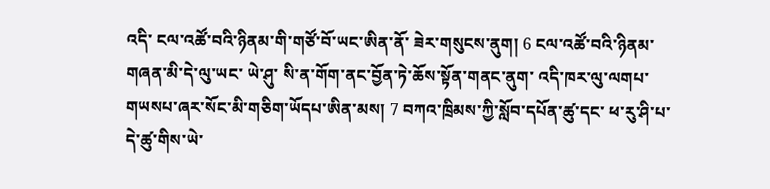འདི་ ངལ་འཚོ་བའི་ཉིནམ་གི་གཙོ་བོ་ཡང་ཨིན་ནོ་ ཟེར་གསུངས་ནུག། 6 ངལ་འཚོ་བའི་ཉིནམ་གཞན་མི་དེ་ལུ་ཡང་ ཡེ་ཤུ་ སི་ན་གོག་ནང་བྱོན་ཏེ་ཆོས་སྟོན་གནང་ནུག་ འདི་ཁར་ལུ་ལགཔ་གཡསཔ་ཞར་སོང་མི་གཅིག་ཡོདཔ་ཨིན་མས། 7 བཀའ་ཁྲིམས་ཀྱི་སློབ་དཔོན་ཚུ་དང་ ཕ་རུ་ཤི་པ་དེ་ཚུ་གིས་ཡེ་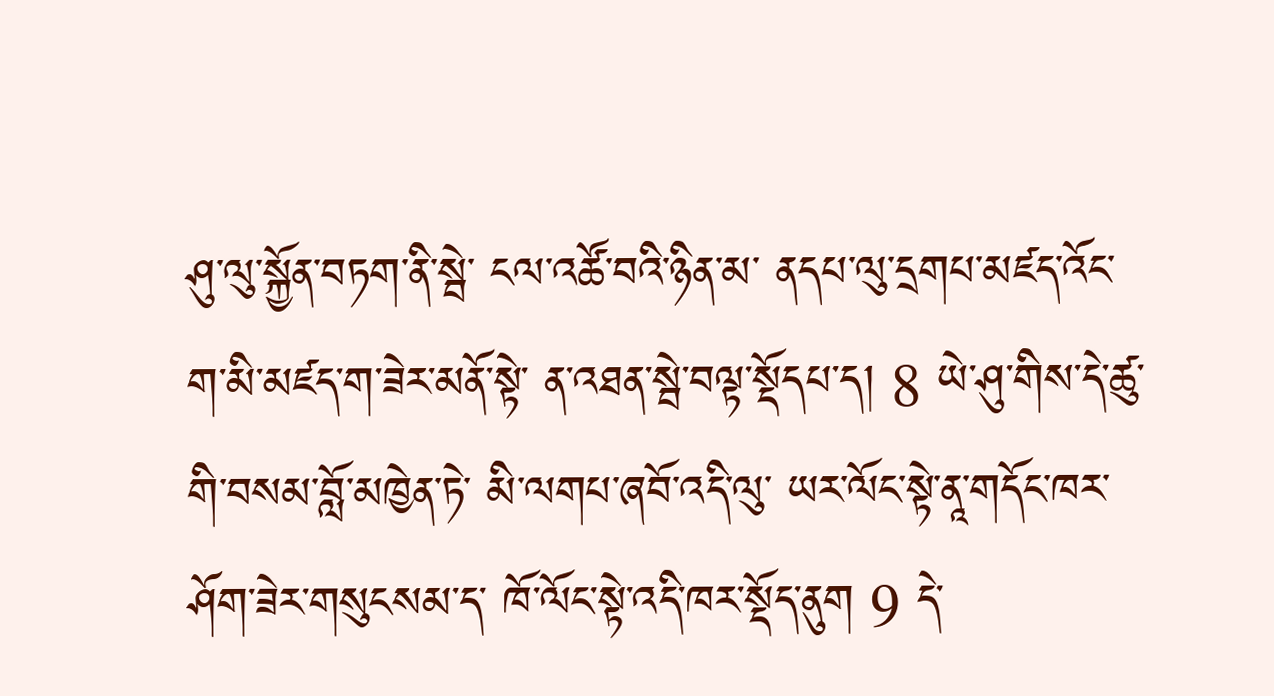ཤུ་ལུ་སྐྱོན་བཏག་ནི་སྦེ་ ངལ་འཚོ་བའི་ཉིན་མ་ ནདཔ་ལུ་དྲགཔ་མཛད་འོང་ག་མི་མཛད་ག་ཟེར་མནོ་སྟེ་ ན་འཐན་སྦེ་བལྟ་སྡོདཔ་ད། 8 ཡེ་ཤུ་གིས་དེ་ཚུ་གི་བསམ་བློ་མཁྱེན་ཏེ་ མི་ལགཔ་ཞབོ་འདི་ལུ་ ཡར་ལོང་སྟེ་ནཱ་གདོང་ཁར་ཤོག་ཟེར་གསུངསམ་ད་ ཁོ་ལོང་སྟེ་འདི་ཁར་སྡོད་ནུག 9 དེ་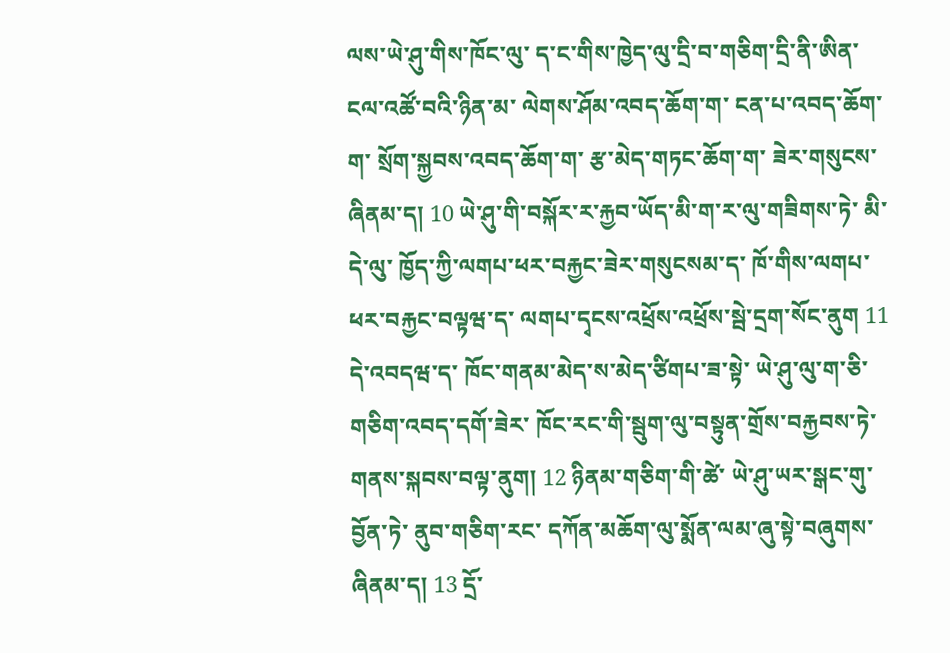ལས་ཡེ་ཤུ་གིས་ཁོང་ལུ་ ད་ང་གིས་ཁྱེད་ལུ་དྲི་བ་གཅིག་དྲི་ནི་ཨིན་ ངལ་འཚོ་བའི་ཉིན་མ་ ལེགས་ཤོམ་འབད་ཆོག་ག་ ངན་པ་འབད་ཆོག་ག་ སྲོག་སྐྱབས་འབད་ཆོག་ག་ རྩ་མེད་གཏང་ཆོག་ག་ ཟེར་གསུངས་ཞིནམ་ད། 10 ཡེ་ཤུ་གི་བསྐོར་ར་རྐྱབ་ཡོད་མི་ག་ར་ལུ་གཟིགས་ཏེ་ མི་དེ་ལུ་ ཁྱོད་ཀྱི་ལགཔ་ཕར་བརྐྱང་ཟེར་གསུངསམ་ད་ ཁོ་གིས་ལགཔ་ཕར་བརྐྱང་བལྟཝ་ད་ ལགཔ་དྭངས་འཕྲོས་འཕྲོས་སྦེ་དྲག་སོང་ནུག 11 དེ་འབདཝ་ད་ ཁོང་གནམ་མེད་ས་མེད་ཙིགཔ་ཟ་སྟེ་ ཡེ་ཤུ་ལུ་ག་ཅི་གཅིག་འབད་དགོ་ཟེར་ ཁོང་རང་གི་སྦུག་ལུ་བསྟུན་གྲོས་བརྐྱབས་ཏེ་གནས་སྐབས་བལྟ་ནུག། 12 ཉིནམ་གཅིག་གི་ཚེ་ ཡེ་ཤུ་ཡར་སྒང་གུ་བྱོན་ཏེ་ ནུབ་གཅིག་རང་ དཀོན་མཆོག་ལུ་སྨོན་ལམ་ཞུ་སྟེ་བཞུགས་ཞིནམ་ད། 13 དྲོ་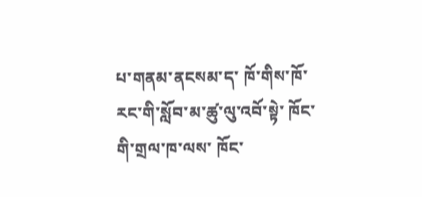པ་གནམ་ནངསམ་ད་ ཁོ་གིས་ཁོ་རང་གི་སློབ་མ་ཚུ་ལུ་འབོ་སྟེ་ ཁོང་གི་གྲལ་ཁ་ལས་ ཁོང་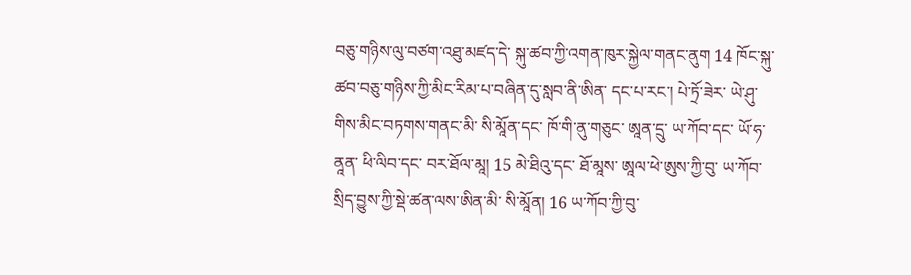བཅུ་གཉིས་ལུ་བཙག་འཐུ་མཛད་དེ་ སྐུ་ཚབ་ཀྱི་འགན་ཁུར་སྐྱེལ་གནང་ནུག 14 ཁོང་སྐུ་ཚབ་བཅུ་གཉིས་ཀྱི་མིང་རིམ་པ་བཞིན་དུ་སླབ་ནི་ཨིན་ དང་པ་རང་། པེ་ཏྲོ་ཟེར་ ཡེ་ཤུ་གིས་མིང་བཏགས་གནང་མི་ སི་མཱོན་དང་ ཁོ་གི་ནུ་གཅུང་ ཨཱན་དྲུ་ ཡ་ཀོབ་དང་ ཡོ་ཧ་ནཱན་ ཕི་ལིབ་དང་ བར་ཐོལ་མཱ། 15 མེ་ཐིའུ་དང་ ཐོ་མཱས་ ཨཱལ་ཕེ་ཨུས་ཀྱི་བུ་ ཡ་ཀོབ་ སྲིད་བྱུས་ཀྱི་སྡེ་ཚན་ལས་ཨིན་མི་ སི་མཱོན། 16 ཡ་ཀོབ་ཀྱི་བུ་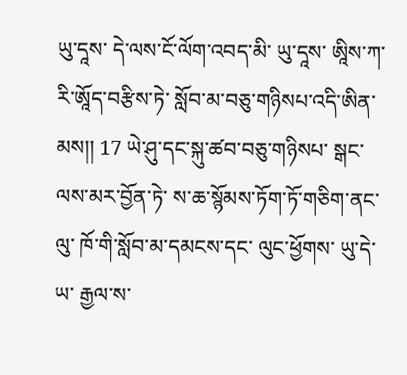ཡུ་དཱས་ དེ་ལས་ངོ་ལོག་འབད་མི་ ཡུ་དཱས་ ཨཱིས་ཀ་རི་ཨཱོད་བརྩིས་ཏེ་ སློབ་མ་བཅུ་གཉིསཔ་འདི་ཨིན་མས།། 17 ཡེ་ཤུ་དང་སྐུ་ཚབ་བཅུ་གཉིསཔ་ སྒང་ལས་མར་བྱོན་ཏེ་ ས་ཆ་སྙོམས་ཏོག་ཏོ་གཅིག་ནང་ལུ་ ཁོ་གི་སློབ་མ་དམངས་དང་ ལུང་ཕྱོགས་ ཡུ་དེ་ཡ་ རྒྱལ་ས་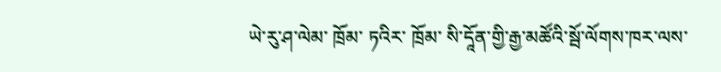ཡེ་རུ་ཤ་ལེམ་ ཁྲོམ་ ཏའིར་ ཁྲོམ་ སི་དཱོན་གྱི་རྒྱ་མཚོའི་སྦོ་ལོགས་ཁར་ལས་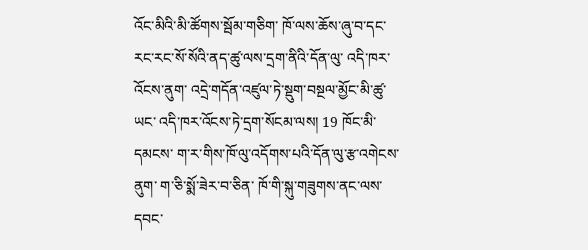འོང་མིའི་མི་ཚོགས་སྦོམ་གཅིག་ ཁོ་ལས་ཆོས་ཞུ་བ་དང་ རང་རང་སོ་སོའི་ནད་ཚུ་ལས་དྲག་ནིའི་དོན་ལུ་ འདི་ཁར་འོངས་ནུག་ འདྲེ་གདོན་འཛུལ་ཏེ་སྡུག་བསྔལ་མྱོང་མི་ཚུ་ཡང་ འདི་ཁར་འོངས་ཏེ་དྲག་སོངམ་ལས། 19 ཁོང་མི་དམངས་ ག་ར་གིས་ཁོ་ལུ་འདོགས་པའི་དོན་ལུ་རྩ་འགེངས་ནུག་ ག་ཅི་སྨོ་ཟེར་བ་ཅིན་ ཁོ་གི་སྐུ་གཟུགས་ནང་ལས་ དབང་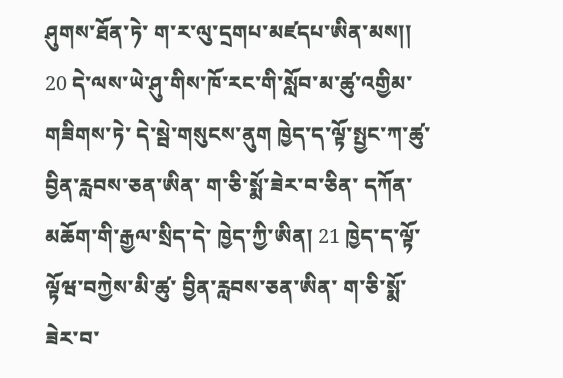ཤུགས་ཐོན་ཏེ་ ག་ར་ལུ་དྲགཔ་མཛདཔ་ཨིན་མས།། 20 དེ་ལས་ཡེ་ཤུ་གིས་ཁོ་རང་གི་སློབ་མ་ཚུ་འགྱིམ་གཟིགས་ཏེ་ དེ་སྦེ་གསུངས་ནུག ཁྱེད་ད་ལྟོ་སྤྱང་ཀ་ཚུ་ བྱིན་རླབས་ཅན་ཨིན་ ག་ཅི་སྨོ་ཟེར་བ་ཅིན་ དཀོན་མཆོག་གི་རྒྱལ་སྲིད་དེ་ ཁྱེད་ཀྱི་ཨིན། 21 ཁྱེད་ད་ལྟོ་ལྟོཝ་བཀྱེས་མི་ཚུ་ བྱིན་རླབས་ཅན་ཨིན་ ག་ཅི་སྨོ་ཟེར་བ་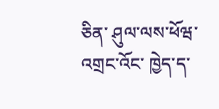ཅིན་ ཤུལ་ལས་ཕོཝ་འགྲང་འོང་ ཁྱེད་ད་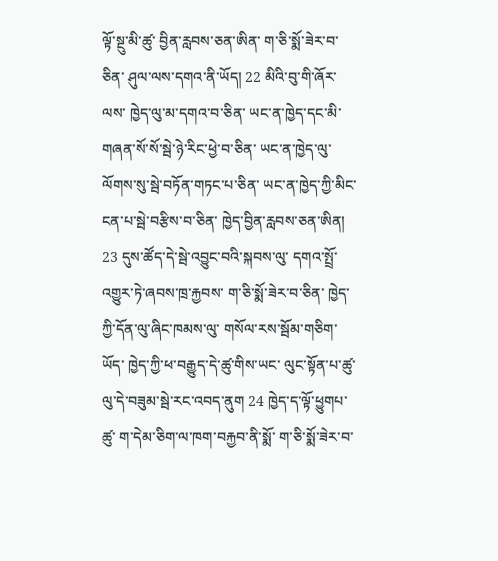ལྟོ་སྔུ་མི་ཚུ་ བྱིན་རླབས་ཅན་ཨིན་ ག་ཅི་སྨོ་ཟེར་བ་ཅིན་ ཤུལ་ལས་དགའ་ནི་ཡོད། 22 མིའི་བུ་གི་ཞོར་ལས་ ཁྱེད་ལུ་མ་དགའ་བ་ཅིན་ ཡང་ན་ཁྱེད་དང་མི་གཞན་སོ་སོ་སྦེ་ཉེ་རིང་ཕྱེ་བ་ཅིན་ ཡང་ན་ཁྱེད་ལུ་ལོགས་སུ་སྦེ་བཏོན་གཏང་པ་ཅིན་ ཡང་ན་ཁྱེད་ཀྱི་མིང་ངན་པ་སྦེ་བརྩིས་བ་ཅིན་ ཁྱེད་བྱིན་རླབས་ཅན་ཨིན། 23 དུས་ཚོད་དེ་སྦེ་འབྱུང་བའི་སྐབས་ལུ་ དགའ་སྤྲོ་འགྱུར་ཏེ་ཞབས་ཁྲ་རྐྱབས་ ག་ཅི་སྨོ་ཟེར་བ་ཅིན་ ཁྱེད་ཀྱི་དོན་ལུ་ཞིང་ཁམས་ལུ་ གསོལ་རས་སྦོམ་གཅིག་ཡོད་ ཁྱེད་ཀྱི་ཕ་བརྒྱུད་དེ་ཚུ་གིས་ཡང་ ལུང་སྟོན་པ་ཚུ་ལུ་དེ་བཟུམ་སྦེ་རང་འབད་ནུག 24 ཁྱེད་ད་ལྟོ་ཕྱུགཔ་ཚུ་ ག་དེམ་ཅིག་ལ་ཁག་བརྐྱབ་ནི་སྨོ་ ག་ཅི་སྨོ་ཟེར་བ་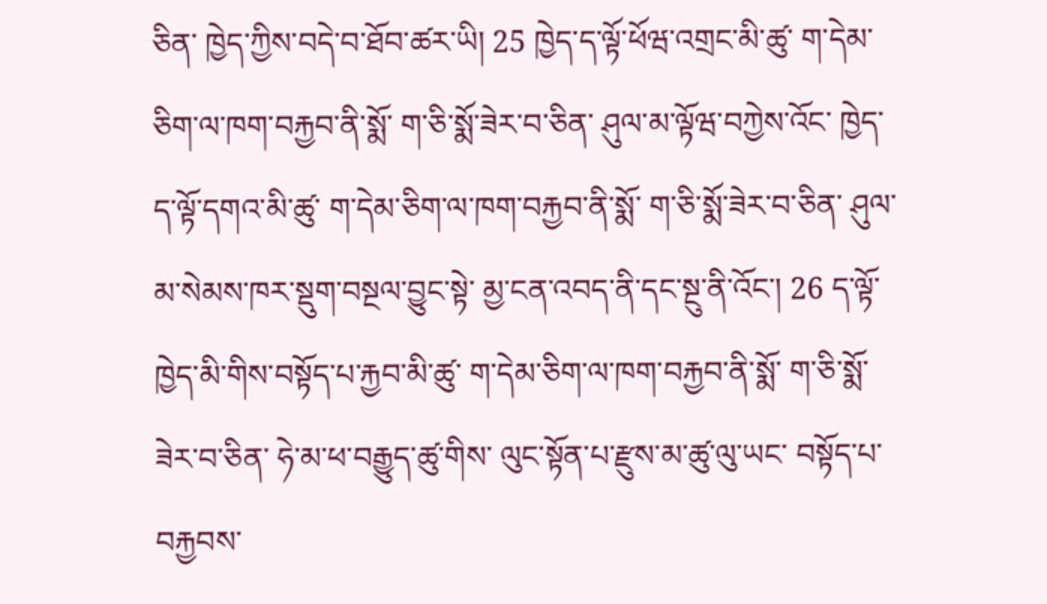ཅིན་ ཁྱེད་ཀྱིས་བདེ་བ་ཐོབ་ཚར་ཡི། 25 ཁྱེད་ད་ལྟོ་ཕོཝ་འགྲང་མི་ཚུ་ ག་དེམ་ཅིག་ལ་ཁག་བརྐྱབ་ནི་སྨོ་ ག་ཅི་སྨོ་ཟེར་བ་ཅིན་ ཤུལ་མ་ལྟོཝ་བཀྱེས་འོང་ ཁྱེད་ད་ལྟོ་དགའ་མི་ཚུ་ ག་དེམ་ཅིག་ལ་ཁག་བརྐྱབ་ནི་སྨོ་ ག་ཅི་སྨོ་ཟེར་བ་ཅིན་ ཤུལ་མ་སེམས་ཁར་སྡུག་བསྔལ་བྱུང་སྟེ་ མྱ་ངན་འབད་ནི་དང་སྔུ་ནི་འོང་། 26 ད་ལྟོ་ཁྱེད་མི་གིས་བསྟོད་པ་རྐྱབ་མི་ཚུ་ ག་དེམ་ཅིག་ལ་ཁག་བརྐྱབ་ནི་སྨོ་ ག་ཅི་སྨོ་ཟེར་བ་ཅིན་ ཧེ་མ་ཕ་བརྒྱུད་ཚུ་གིས་ ལུང་སྟོན་པ་རྫུས་མ་ཚུ་ལུ་ཡང་ བསྟོད་པ་བརྐྱབས་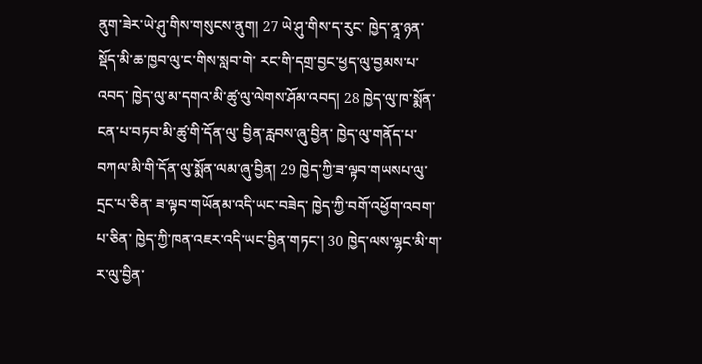ནུག་ཟེར་ཡེ་ཤུ་གིས་གསུངས་ནུག། 27 ཡེ་ཤུ་གིས་ད་རུང་ ཁྱེད་ནཱ་ཉན་སྡོད་མི་ཆ་ཁྱབ་ལུ་ང་གིས་སླབ་གེ་ རང་གི་དགྲ་བྱང་ཕྱད་ལུ་བྱམས་པ་འབད་ ཁྱེད་ལུ་མ་དགའ་མི་ཚུ་ལུ་ལེགས་ཤོམ་འབད། 28 ཁྱེད་ལུ་ཁ་སྨོན་ངན་པ་བཏབ་མི་ཚུ་གི་དོན་ལུ་ བྱིན་རླབས་ཞུ་བྱིན་ ཁྱེད་ལུ་གནོད་པ་བཀལ་མི་གི་དོན་ལུ་སྨོན་ལམ་ཞུ་བྱིན། 29 ཁྱེད་ཀྱི་ཟ་ལྟབ་གཡསཔ་ལུ་དྲང་པ་ཅིན་ ཟ་ལྟབ་གཡོནམ་འདི་ཡང་བཟེད་ ཁྱེད་ཀྱི་བགོ་འཕྱོག་འབག་པ་ཅིན་ ཁྱེད་ཀྱི་ཁན་འཇར་འདི་ཡང་བྱིན་གཏང་། 30 ཁྱེད་ལས་ལྷང་མི་ག་ར་ལུ་བྱིན་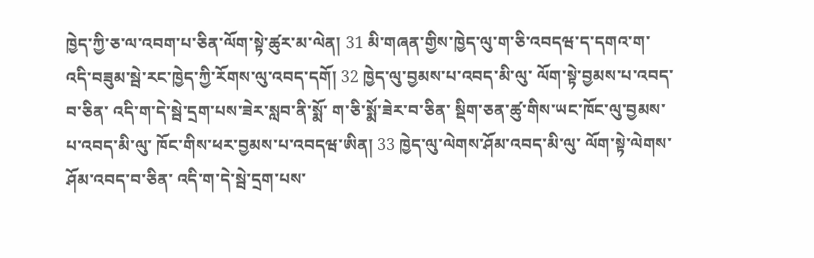ཁྱེད་ཀྱི་ཅ་ལ་འབག་པ་ཅིན་ལོག་སྟེ་ཚུར་མ་ལེན། 31 མི་གཞན་གྱིས་ཁྱེད་ལུ་ག་ཅི་འབདཝ་ད་དགའ་ག་ འདི་བཟུམ་སྦེ་རང་ཁྱེད་ཀྱི་རོགས་ལུ་འབད་དགོ། 32 ཁྱེད་ལུ་བྱམས་པ་འབད་མི་ལུ་ ལོག་སྟེ་བྱམས་པ་འབད་བ་ཅིན་ འདི་ག་དེ་སྦེ་དྲག་པས་ཟེར་སླབ་ནི་སྨོ་ ག་ཅི་སྨོ་ཟེར་བ་ཅིན་ སྡིག་ཅན་ཚུ་གིས་ཡང་ཁོང་ལུ་བྱམས་པ་འབད་མི་ལུ་ ཁོང་གིས་ཕར་བྱམས་པ་འབདཝ་ཨིན། 33 ཁྱེད་ལུ་ལེགས་ཤོམ་འབད་མི་ལུ་ ལོག་སྟེ་ལེགས་ཤོམ་འབད་བ་ཅིན་ འདི་ག་དེ་སྦེ་དྲག་པས་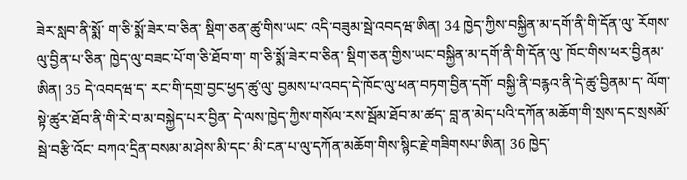ཟེར་སླབ་ནི་སྨོ་ ག་ཅི་སྨོ་ཟེར་བ་ཅིན་ སྡིག་ཅན་ཚུ་གིས་ཡང་ འདི་བཟུམ་སྦེ་འབདཝ་ཨིན། 34 ཁྱེད་ཀྱིས་བསྐྱིན་མ་དགོ་ནི་གི་དོན་ལུ་ རོགས་ལུ་བྱིན་པ་ཅིན་ ཁྱེད་ལུ་བཟང་པོ་ག་ཅི་ཐོབ་ག་ ག་ཅི་སྨོ་ཟེར་བ་ཅིན་ སྡིག་ཅན་གྱིས་ཡང་བསྐྱིན་མ་དགོ་ནི་གི་དོན་ལུ་ ཁོང་གིས་ཕར་བྱིནམ་ཨིན། 35 དེ་འབདཝ་ད་ རང་གི་དགྲ་བྱང་ཕྱད་ཚུ་ལུ་ བྱམས་པ་འབད་དེ་ཁོང་ལུ་ཕན་བཏག་བྱིན་དགོ་ བསྐྱི་ནི་བརྙའ་ནི་དེ་ཚུ་བྱིནམ་ད་ ལོག་སྟེ་ཚུར་ཐོབ་ནི་གི་རེ་བ་མ་བསྐྱེད་པར་བྱིན་ དེ་ལས་ཁྱེད་ཀྱིས་གསོལ་རས་སྦོམ་ཐོབ་མ་ཚད་ བླ་ན་མེད་པའི་དཀོན་མཆོག་གི་སྲས་དང་སྲསམོ་སྦེ་བརྩི་འོང་ བཀའ་དྲིན་བསམ་མ་ཤེས་མི་དང་ མི་ངན་པ་ལུ་དཀོན་མཆོག་གིས་སྙིང་རྗེ་གཟིགསཔ་ཨིན། 36 ཁྱེད་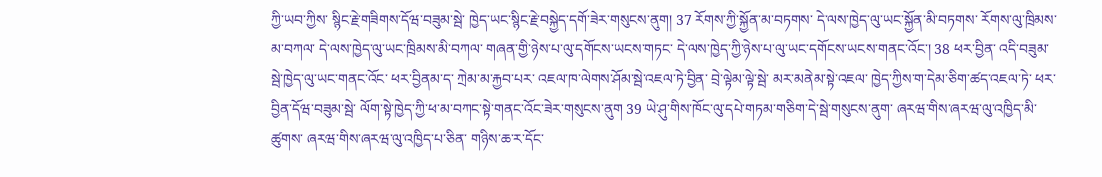ཀྱི་ཡབ་ཀྱིས་ སྙིང་རྗེ་གཟིགས་དོཝ་བཟུམ་སྦེ་ ཁྱེད་ཡང་སྙིང་རྗེ་བསྐྱེད་དགོ་ཟེར་གསུངས་ནུག། 37 རོགས་ཀྱི་སྐྱོན་མ་བཏགས་ དེ་ལས་ཁྱེད་ལུ་ཡང་སྐྱོན་མི་བཏགས་ རོགས་ལུ་ཁྲིམས་མ་བཀལ་ དེ་ལས་ཁྱེད་ལུ་ཡང་ཁྲིམས་མི་བཀལ་ གཞན་གྱི་ཉེས་པ་ལུ་དགོངས་ཡངས་གཏང་ དེ་ལས་ཁྱེད་ཀྱི་ཉེས་པ་ལུ་ཡང་དགོངས་ཡངས་གནང་འོང་། 38 ཕར་བྱིན་ འདི་བཟུམ་སྦེ་ཁྱེད་ལུ་ཡང་གནང་འོང་ ཕར་བྱིནམ་ད་ ཀྲེམ་མ་རྐྱབ་པར་ འཇལ་ཁ་ལེགས་ཤོམ་སྦེ་འཇལ་ཏེ་བྱིན་ བྲེ་ལྟེམ་ལྟེ་སྦེ་ མར་མནེམ་སྟེ་འཇལ་ ཁྱེད་ཀྱིས་ག་དེམ་ཅིག་ཚད་འཇལ་ཏེ་ ཕར་བྱིན་དོཝ་བཟུམ་སྦེ་ ལོག་སྟེ་ཁྱེད་ཀྱི་ཕ་མ་བཀང་སྟེ་གནང་འོང་ཟེར་གསུངས་ནུག 39 ཡེ་ཤུ་གིས་ཁོང་ལུ་དཔེ་གཏམ་གཅིག་དེ་སྦེ་གསུངས་ནུག་ ཞརཝ་གིས་ཞརཝ་ལུ་འཁྱིད་མི་ཚུགས་ ཞརཝ་གིས་ཞརཝ་ལུ་འཁྱིད་པ་ཅིན་ གཉིས་ཆ་ར་དོང་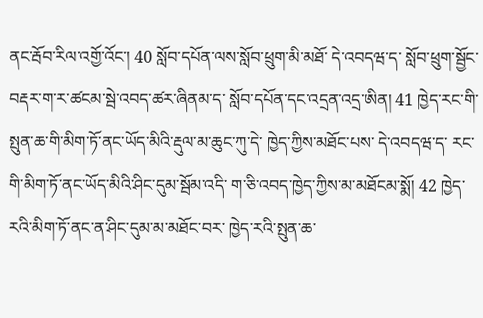ནང་རྦོབ་རིལ་འགྱོ་འོང་། 40 སློབ་དཔོན་ལས་སློབ་ཕྲུག་མི་མཐོ་ དེ་འབདཝ་ད་ སློབ་ཕྲུག་སྦྱོང་བརྡར་ག་ར་ཚངམ་སྦེ་འབད་ཚར་ཞིནམ་ད་ སློབ་དཔོན་དང་འདྲན་འདྲ་ཨིན། 41 ཁྱེད་རང་གི་སྤུན་ཆ་གི་མིག་ཏོ་ནང་ཡོད་མིའི་རྡུལ་མ་ཆུང་ཀུ་དེ་ ཁྱེད་ཀྱིས་མཐོང་པས་ དེ་འབདཝ་ད་ རང་གི་མིག་ཏོ་ནང་ཡོད་མིའི་ཤིང་དུམ་སྦོམ་འདི་ ག་ཅི་འབད་ཁྱེད་ཀྱིས་མ་མཐོངམ་སྨོ། 42 ཁྱེད་རའི་མིག་ཏོ་ནང་ན་ཤིང་དུམ་མ་མཐོང་བར་ ཁྱེད་རའི་སྤུན་ཆ་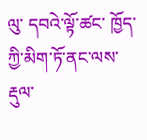ལུ་ དབའེ་ལྟོ་ཚང་ ཁྱོད་ཀྱི་མིག་ཏོ་ནང་ལས་རྡུལ་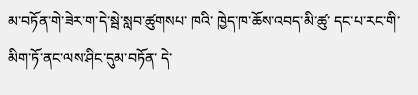མ་བཏོན་གེ་ཟེར་ག་དེ་སྦེ་སླབ་ཚུགསཔ་ ཁའི་ ཁྱེད་ཁ་ཆོས་འབད་མི་ཚུ་ དང་པ་རང་གི་མིག་ཏོ་ནང་ལས་ཤིང་དུམ་བཏོན་ དེ་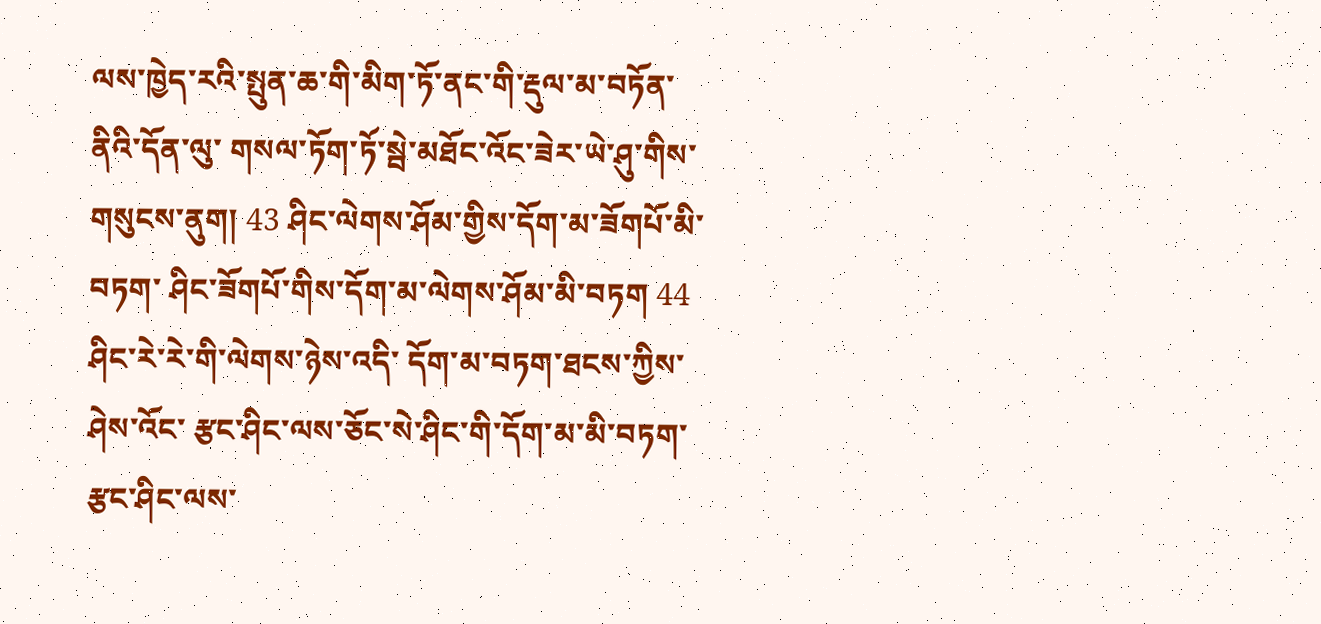ལས་ཁྱེད་རའི་སྤུན་ཆ་གི་མིག་ཏོ་ནང་གི་རྡུལ་མ་བཏོན་ནིའི་དོན་ལུ་ གསལ་ཏོག་ཏོ་སྦེ་མཐོང་འོང་ཟེར་ཡེ་ཤུ་གིས་གསུངས་ནུག། 43 ཤིང་ལེགས་ཤོམ་གྱིས་དོག་མ་ཟོགཔོ་མི་བཏག་ ཤིང་ཟོགཔོ་གིས་དོག་མ་ལེགས་ཤོམ་མི་བཏག 44 ཤིང་རེ་རེ་གི་ལེགས་ཉེས་འདི་ དོག་མ་བཏག་ཐངས་ཀྱིས་ཤེས་འོང་ རྩང་ཤིང་ལས་ཅོང་སེ་ཤིང་གི་དོག་མ་མི་བཏག་ རྩང་ཤིང་ལས་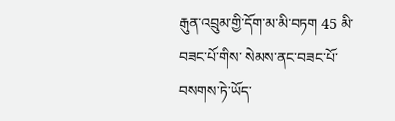རྒུན་འབྲུམ་གྱི་དོག་མ་མི་བཏག 45 མི་བཟང་པོ་གིས་ སེམས་ནང་བཟང་པོ་བསགས་ཏེ་ཡོད་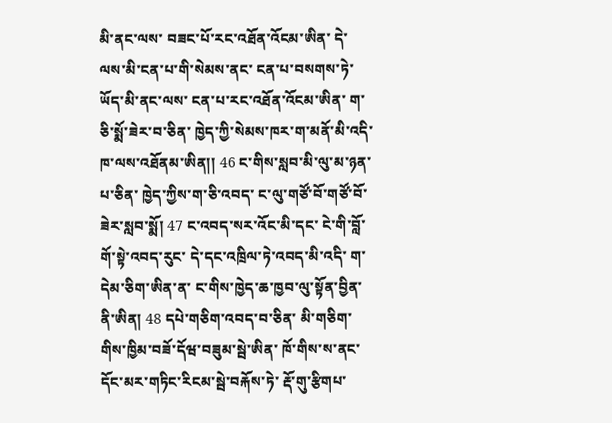མི་ནང་ལས་ བཟང་པོ་རང་འཐོན་འོངམ་ཨིན་ དེ་ལས་མི་ངན་པ་གི་སེམས་ནང་ ངན་པ་བསགས་ཏེ་ཡོད་མི་ནང་ལས་ ངན་པ་རང་འཐོན་འོངམ་ཨིན་ ག་ཅི་སྨོ་ཟེར་བ་ཅིན་ ཁྱེད་ཀྱི་སེམས་ཁར་ག་མནོ་མི་འདི་ ཁ་ལས་འཐོནམ་ཨིན།། 46 ང་གིས་སླབ་མི་ལུ་མ་ཉན་པ་ཅིན་ ཁྱེད་ཀྱིས་ག་ཅི་འབད་ ང་ལུ་གཙོ་བོ་གཙོ་བོ་ཟེར་སླབ་སྨོ། 47 ང་འབད་སར་འོང་མི་དང་ ངེ་གི་བློ་གོ་སྟེ་འབད་རུང་ དེ་དང་འཁྲིལ་ཏེ་འབད་མི་འདི་ ག་དེམ་ཅིག་ཨིན་ན་ ང་གིས་ཁྱེད་ཆ་ཁྱབ་ལུ་སྟོན་བྱིན་ནི་ཨིན། 48 དཔེ་གཅིག་འབད་བ་ཅིན་ མི་གཅིག་གིས་ཁྱིམ་བཟོ་དོཝ་བཟུམ་སྦེ་ཨིན་ ཁོ་གིས་ས་ནང་དོང་མར་གཏིང་རིངམ་སྦེ་བརྐོས་ཏེ་ རྡོ་གུ་རྩིགཔ་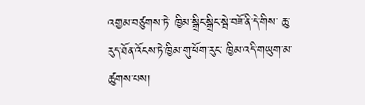འགྱམ་བཙུགས་ཏེ་ ཁྱིམ་སྒྲིང་སྒྲིང་སྦེ་བཟོ་ནི་དེ་གིས་ ཆུ་རུད་ཐོན་འོངས་ཏེ་ཁྱིམ་གུ་ཕོག་རུང་ ཁྱིམ་འདི་གཡུག་མ་ཚུགས་པས།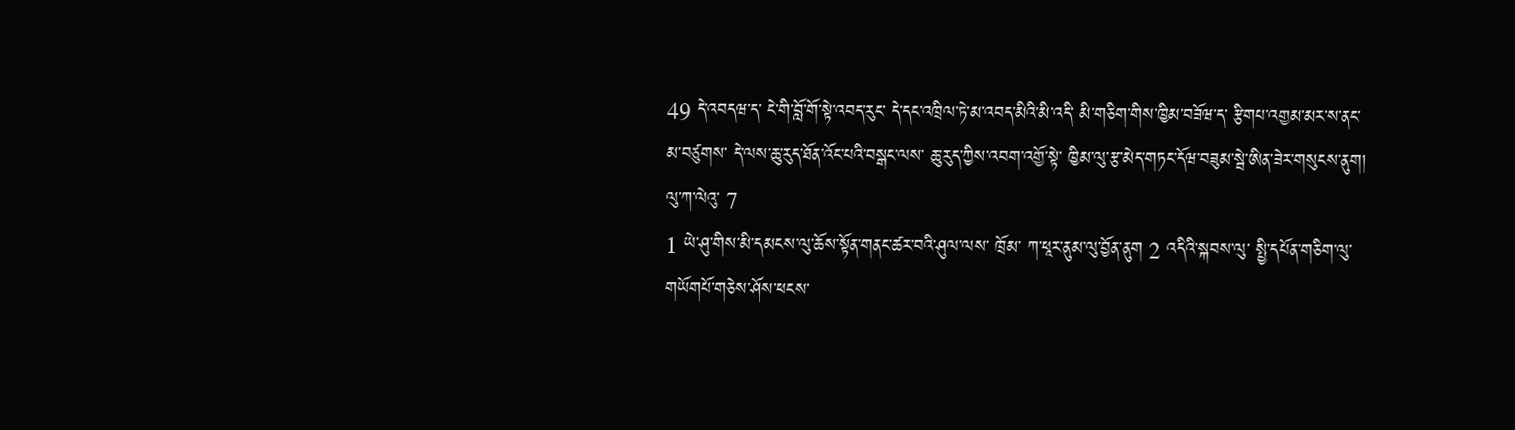49 དེ་འབདཝ་ད་ ངེ་གི་བློ་གོ་སྟེ་འབད་རུང་ དེ་དང་འཁྲིལ་ཏེ་མ་འབད་མིའི་མི་འདི་ མི་གཅིག་གིས་ཁྱིམ་བཟོཝ་ད་ རྩིགཔ་འགྱམ་མར་ས་ནང་མ་བཙུགས་ དེ་ལས་ཆུ་རུད་ཐོན་འོང་པའི་བསྒང་ལས་ ཆུ་རུད་ཀྱིས་འབག་འགྱོ་སྟེ་ ཁྱིམ་ལུ་རྩ་མེད་གཏང་དོཝ་བཟུམ་སྦེ་ཨིན་ཟེར་གསུངས་ནུག།
ལུ་ཀ་ལེའུ་ 7
1 ཡེ་ཤུ་གིས་མི་དམངས་ལུ་ཆོས་སྟོན་གནང་ཚར་བའི་ཤུལ་ལས་ ཁྲོམ་ ཀ་ཕཱར་ནུམ་ལུ་བྱོན་ནུག 2 འདིའི་སྐབས་ལུ་ སྤྱི་དཔོན་གཅིག་ལུ་གཡོགཔོ་གཅེས་ཤོས་ཕངས་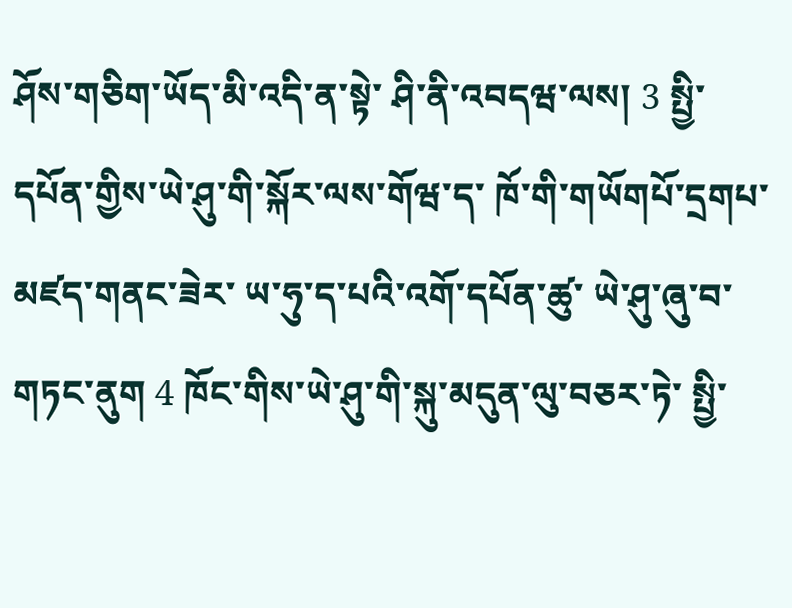ཤོས་གཅིག་ཡོད་མི་འདི་ན་སྟེ་ ཤི་ནི་འབདཝ་ལས། 3 སྤྱི་དཔོན་གྱིས་ཡེ་ཤུ་གི་སྐོར་ལས་གོཝ་ད་ ཁོ་གི་གཡོགཔོ་དྲགཔ་མཛད་གནང་ཟེར་ ཡ་ཧུ་ད་པའི་འགོ་དཔོན་ཚུ་ ཡེ་ཤུ་ཞུ་བ་གཏང་ནུག 4 ཁོང་གིས་ཡེ་ཤུ་གི་སྐུ་མདུན་ལུ་བཅར་ཏེ་ སྤྱི་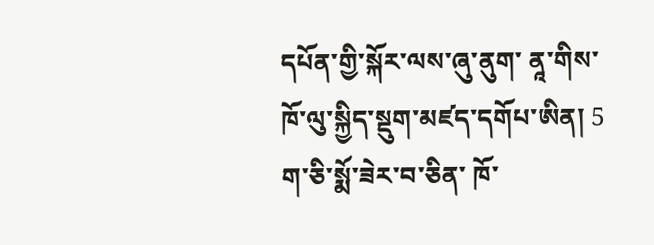དཔོན་གྱི་སྐོར་ལས་ཞུ་ནུག་ ནཱ་གིས་ཁོ་ལུ་སྐྱིད་སྡུག་མཛད་དགོཔ་ཨིན། 5 ག་ཅི་སྨོ་ཟེར་བ་ཅིན་ ཁོ་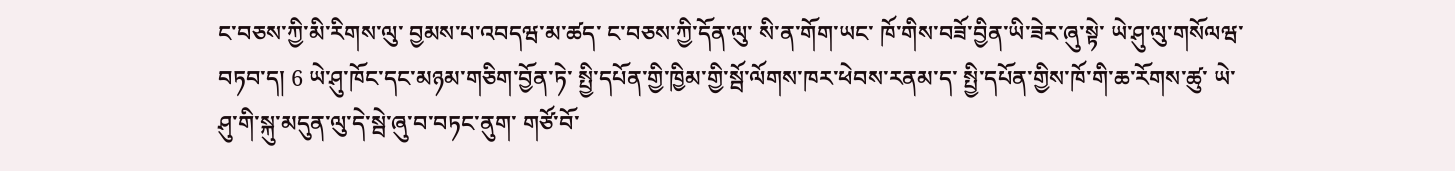ང་བཅས་ཀྱི་མི་རིགས་ལུ་ བྱམས་པ་འབདཝ་མ་ཚད་ ང་བཅས་ཀྱི་དོན་ལུ་ སི་ན་གོག་ཡང་ ཁོ་གིས་བཟོ་བྱིན་ཡི་ཟེར་ཞུ་སྟེ་ ཡེ་ཤུ་ལུ་གསོལཝ་བཏབ་ད། 6 ཡེ་ཤུ་ཁོང་དང་མཉམ་གཅིག་བྱོན་ཏེ་ སྤྱི་དཔོན་གྱི་ཁྱིམ་གྱི་སྦོ་ལོགས་ཁར་ཕེབས་རནམ་ད་ སྤྱི་དཔོན་གྱིས་ཁོ་གི་ཆ་རོགས་ཚུ་ ཡེ་ཤུ་གི་སྐུ་མདུན་ལུ་དེ་སྦེ་ཞུ་བ་བཏང་ནུག་ གཙོ་བོ་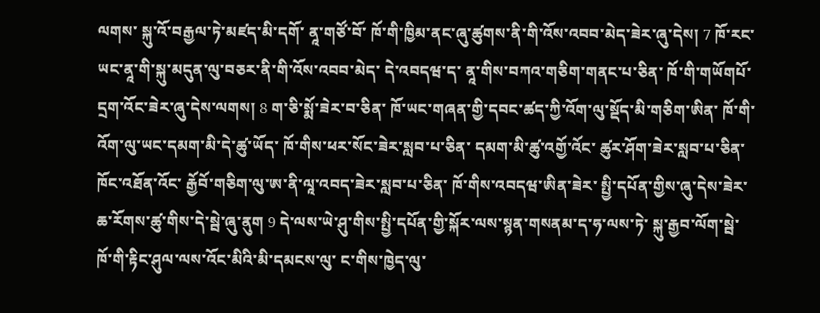ལགས་ སྐུ་འོ་བརྒྱལ་ཏེ་མཛད་མི་དགོ་ ནཱ་གཙོ་བོ་ ཁོ་གི་ཁྱིམ་ནང་ཞུ་ཚུགས་ནི་གི་འོས་འབབ་མེད་ཟེར་ཞུ་དེས། 7 ཁོ་རང་ཡང་ནཱ་གི་སྐུ་མདུན་ལུ་བཅར་ནི་གི་འོས་འབབ་མེད་ དེ་འབདཝ་ད་ ནཱ་གིས་བཀའ་གཅིག་གནང་པ་ཅིན་ ཁོ་གི་གཡོགཔོ་དྲག་འོང་ཟེར་ཞུ་དེས་ལགས། 8 ག་ཅི་སྨོ་ཟེར་བ་ཅིན་ ཁོ་ཡང་གཞན་གྱི་དབང་ཚད་ཀྱི་འོག་ལུ་སྡོད་མི་གཅིག་ཨིན་ ཁོ་གི་འོག་ལུ་ཡང་དམག་མི་དེ་ཚུ་ཡོད་ ཁོ་གིས་ཕར་སོང་ཟེར་སླབ་པ་ཅིན་ དམག་མི་ཚུ་འགྱོ་འོང་ ཚུར་ཤོག་ཟེར་སླབ་པ་ཅིན་ ཁོང་འཐོན་འོང་ རྒྱོབོ་གཅིག་ལུ་ཨ་ནི་ལཱ་འབད་ཟེར་སླབ་པ་ཅིན་ ཁོ་གིས་འབདཝ་ཨིན་ཟེར་ སྤྱི་དཔོན་གྱིས་ཞུ་དེས་ཟེར་ ཆ་རོགས་ཚུ་གིས་དེ་སྦེ་ཞུ་ནུག 9 དེ་ལས་ཡེ་ཤུ་གིས་སྤྱི་དཔོན་གྱི་སྐོར་ལས་སྙན་གསནམ་ད་ཧ་ལས་ཏེ་ སྐུ་རྒྱབ་ལོག་སྦེ་ ཁོ་གི་རྟིང་ཤུལ་ལས་འོང་མིའི་མི་དམངས་ལུ་ ང་གིས་ཁྱེད་ལུ་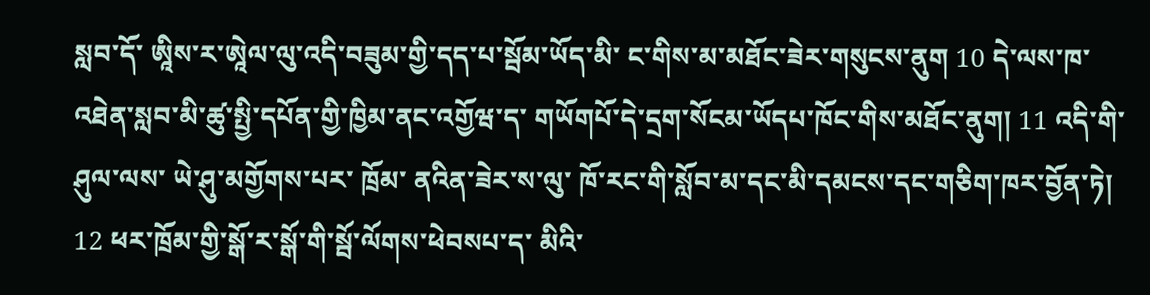སླབ་དོ་ ཨཱིས་ར་ཨཱེལ་ལུ་འདི་བཟུམ་གྱི་དད་པ་སྦོམ་ཡོད་མི་ ང་གིས་མ་མཐོང་ཟེར་གསུངས་ནུག 10 དེ་ལས་ཁ་འཐེན་སླབ་མི་ཚུ་སྤྱི་དཔོན་གྱི་ཁྱིམ་ནང་འགྱོཝ་ད་ གཡོགཔོ་དེ་དྲག་སོངམ་ཡོདཔ་ཁོང་གིས་མཐོང་ནུག། 11 འདི་གི་ཤུལ་ལས་ ཡེ་ཤུ་མགྱོགས་པར་ ཁྲོམ་ ནའིན་ཟེར་ས་ལུ་ ཁོ་རང་གི་སློབ་མ་དང་མི་དམངས་དང་གཅིག་ཁར་བྱོན་ཏེ། 12 ཕར་ཁྲོམ་གྱི་སྒོ་ར་སྒོ་གི་སྦོ་ལོགས་ཕེབསཔ་ད་ མིའི་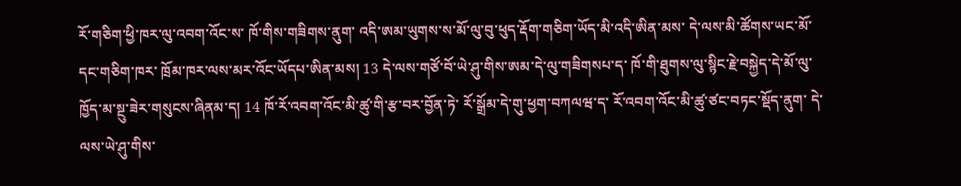རོ་གཅིག་ཕྱི་ཁར་ལུ་འབག་འོང་ས་ ཁོ་གིས་གཟིགས་ནུག་ འདི་ཨམ་ཡུགས་ས་མོ་ལུ་བུ་ཕུད་རྡོག་གཅིག་ཡོད་མི་འདི་ཨིན་མས་ དེ་ལས་མི་ཚོགས་ཡང་མོ་དང་གཅིག་ཁར་ ཁྲོམ་ཁར་ལས་མར་འོང་ཡོདཔ་ཨིན་མས། 13 དེ་ལས་གཙོ་བོ་ཡེ་ཤུ་གིས་ཨམ་དེ་ལུ་གཟིགསཔ་ད་ ཁོ་གི་ཐུགས་ལུ་སྙིང་རྗེ་བསྐྱེད་དེ་མོ་ལུ་ ཁྱོད་མ་སྔུ་ཟེར་གསུངས་ཞིནམ་ད། 14 ཁོ་རོ་འབག་འོང་མི་ཚུ་གི་རྩ་བར་བྱོན་ཏེ་ རོ་སྒྲོམ་དེ་གུ་ཕྱག་བཀལཝ་ད་ རོ་འབག་འོང་མི་ཚུ་ཙང་བཏང་སྡོད་ནུག་ དེ་ལས་ཡེ་ཤུ་གིས་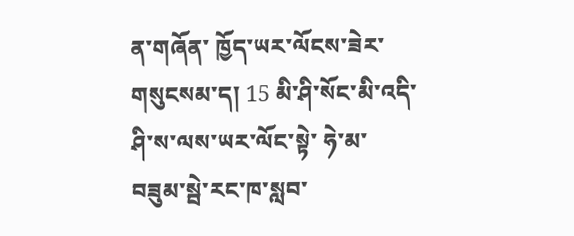ན་གཞོན་ ཁྱོད་ཡར་ལོངས་ཟེར་གསུངསམ་ད། 15 མི་ཤི་སོང་མི་འདི་ ཤི་ས་ལས་ཡར་ལོང་སྟེ་ ཧེ་མ་བཟུམ་སྦེ་རང་ཁ་སླབ་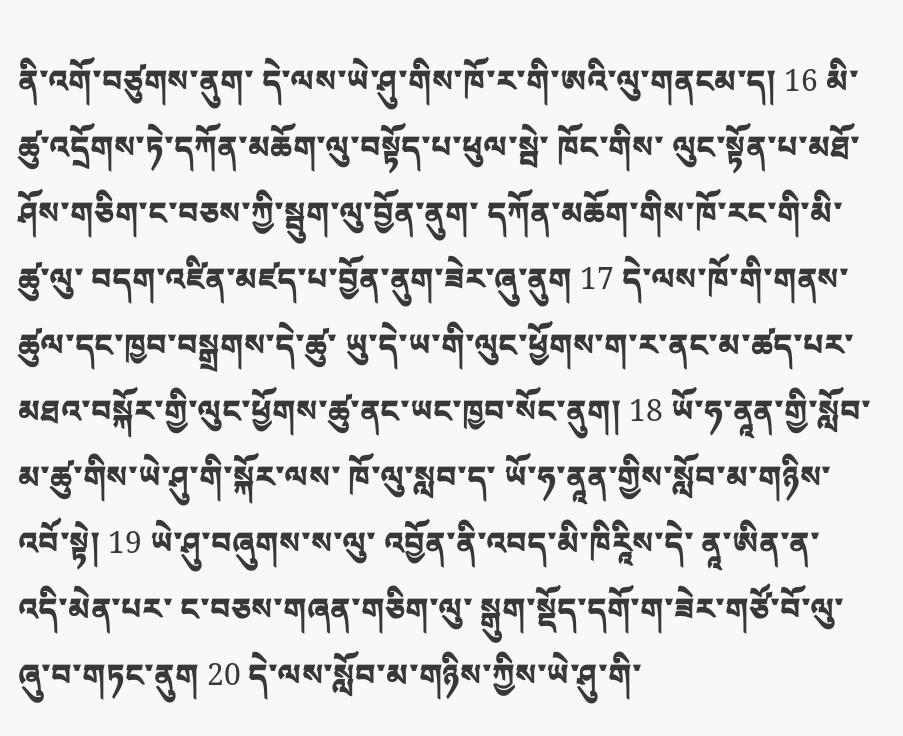ནི་འགོ་བཙུགས་ནུག་ དེ་ལས་ཡེ་ཤུ་གིས་ཁོ་ར་གི་ཨའི་ལུ་གནངམ་ད། 16 མི་ཚུ་འདྲོགས་ཏེ་དཀོན་མཆོག་ལུ་བསྟོད་པ་ཕུལ་སྦེ་ ཁོང་གིས་ ལུང་སྟོན་པ་མཐོ་ཤོས་གཅིག་ང་བཅས་ཀྱི་སྦུག་ལུ་བྱོན་ནུག་ དཀོན་མཆོག་གིས་ཁོ་རང་གི་མི་ཚུ་ལུ་ བདག་འཛིན་མཛད་པ་བྱོན་ནུག་ཟེར་ཞུ་ནུག 17 དེ་ལས་ཁོ་གི་གནས་ཚུལ་དང་ཁྱབ་བསྒྲགས་དེ་ཚུ་ ཡུ་དེ་ཡ་གི་ལུང་ཕྱོགས་ག་ར་ནང་མ་ཚད་པར་ མཐའ་བསྐོར་གྱི་ལུང་ཕྱོགས་ཚུ་ནང་ཡང་ཁྱབ་སོང་ནུག། 18 ཡོ་ཧ་ནཱན་གྱི་སློབ་མ་ཚུ་གིས་ཡེ་ཤུ་གི་སྐོར་ལས་ ཁོ་ལུ་སླབ་ད་ ཡོ་ཧ་ནཱན་གྱིས་སློབ་མ་གཉིས་འབོ་སྟེ། 19 ཡེ་ཤུ་བཞུགས་ས་ལུ་ འབྱོན་ནི་འབད་མི་ཁིརཱིས་དེ་ ནཱ་ཨིན་ན་ འདི་མེན་པར་ ང་བཅས་གཞན་གཅིག་ལུ་ སྒུག་སྡོད་དགོ་ག་ཟེར་གཙོ་བོ་ལུ་ཞུ་བ་གཏང་ནུག 20 དེ་ལས་སློབ་མ་གཉིས་ཀྱིས་ཡེ་ཤུ་གི་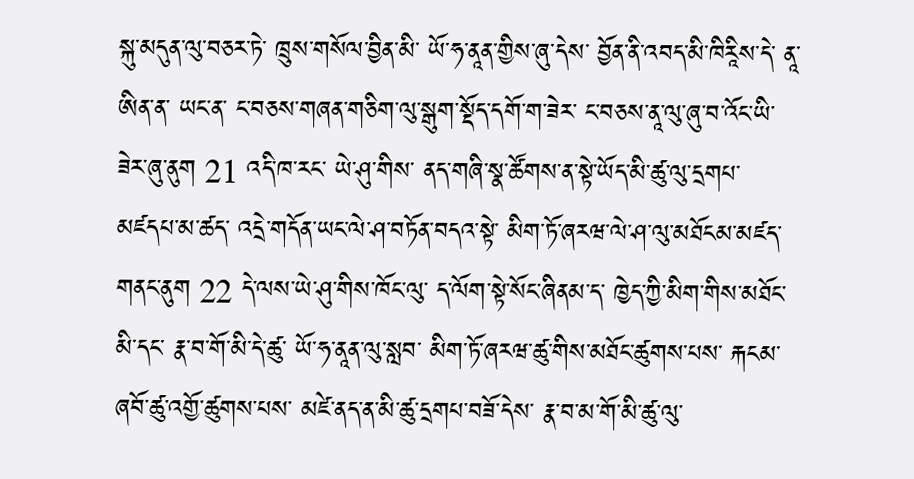སྐུ་མདུན་ལུ་བཅར་ཏེ་ ཁྲུས་གསོལ་བྱིན་མི་ ཡོ་ཧ་ནཱན་གྱིས་ཞུ་དེས་ བྱོན་ནི་འབད་མི་ཁིརཱིས་དེ་ ནཱ་ཨིན་ན་ ཡང་ན་ ང་བཅས་གཞན་གཅིག་ལུ་སྒུག་སྡོད་དགོ་ག་ཟེར་ ང་བཅས་ནཱ་ལུ་ཞུ་བ་འོང་ཡི་ཟེར་ཞུ་ནུག 21 འདི་ཁ་རང་ ཡེ་ཤུ་གིས་ ནད་གཞི་སྣ་ཚོགས་ན་སྟེ་ཡོད་མི་ཚུ་ལུ་དྲགཔ་མཛདཔ་མ་ཚད་ འདྲེ་གདོན་ཡང་ལེ་ཤ་བཏོན་བདའ་སྟེ་ མིག་ཏོ་ཞརཝ་ལེ་ཤ་ལུ་མཐོངམ་མཛད་གནང་ནུག 22 དེ་ལས་ཡེ་ཤུ་གིས་ཁོང་ལུ་ ད་ལོག་སྟེ་སོང་ཞིནམ་ད་ ཁྱེད་ཀྱི་མིག་གིས་མཐོང་མི་དང་ རྣ་བ་གོ་མི་དེ་ཚུ་ ཡོ་ཧ་ནཱན་ལུ་སླབ་ མིག་ཏོ་ཞརཝ་ཚུ་གིས་མཐོང་ཚུགས་པས་ རྐངམ་ཞབོ་ཚུ་འགྱོ་ཚུགས་པས་ མཛེ་ནད་ན་མི་ཚུ་དྲགཔ་བཟོ་དེས་ རྣ་བ་མ་གོ་མི་ཚུ་ལུ་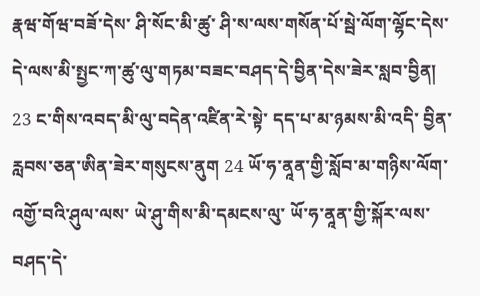རྣཝ་གོཝ་བཟོ་དེས་ ཤི་སོང་མི་ཚུ་ ཤི་ས་ལས་གསོན་པོ་སྦེ་ལོག་ལྷོང་དེས་ དེ་ལས་མི་སྤྱང་ཀ་ཚུ་ལུ་གཏམ་བཟང་བཤད་དེ་བྱིན་དེས་ཟེར་སླབ་བྱིན། 23 ང་གིས་འབད་མི་ལུ་བདེན་འཛིན་རེ་སྟེ་ དད་པ་མ་ཉམས་མི་འདི་ བྱིན་རླབས་ཅན་ཨིན་ཟེར་གསུངས་ནུག 24 ཡོ་ཧ་ནཱན་གྱི་སློབ་མ་གཉིས་ལོག་འགྱོ་བའི་ཤུལ་ལས་ ཡེ་ཤུ་གིས་མི་དམངས་ལུ་ ཡོ་ཧ་ནཱན་གྱི་སྐོར་ལས་བཤད་དེ་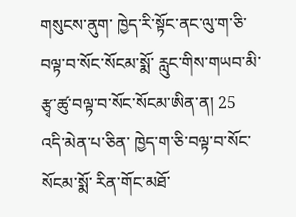གསུངས་ནུག་ ཁྱེད་རི་སྟོང་ནང་ལུ་ག་ཅི་བལྟ་བ་སོང་སོངམ་སྨོ་ རླུང་གིས་གཡབ་མི་རྩྭ་ཚུ་བལྟ་བ་སོང་སོངམ་ཨིན་ན། 25 འདི་མེན་པ་ཅིན་ ཁྱེད་ག་ཅི་བལྟ་བ་སོང་སོངམ་སྨོ་ རིན་གོང་མཐོ་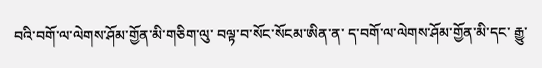བའི་བགོ་ལ་ལེགས་ཤོམ་གྱོན་མི་གཅིག་ལུ་ བལྟ་བ་སོང་སོངམ་ཨིན་ན་ ད་བགོ་ལ་ལེགས་ཤོམ་གྱོན་མི་དང་ རྒྱུ་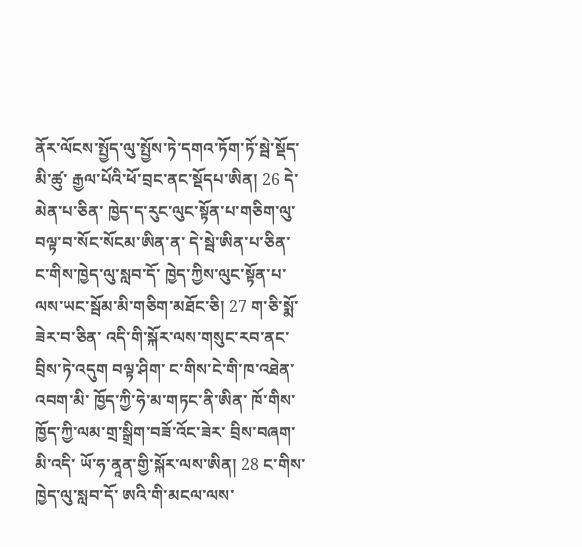ནོར་ལོངས་སྤྱོད་ལུ་སྤྱོས་ཏེ་དགའ་ཏོག་ཏོ་སྦེ་སྡོད་མི་ཚུ་ རྒྱལ་པོའི་ཕོ་བྲང་ནང་སྡོདཔ་ཨིན། 26 དེ་མེན་པ་ཅིན་ ཁྱེད་ད་རུང་ལུང་སྟོན་པ་གཅིག་ལུ་བལྟ་བ་སོང་སོངམ་ཨིན་ན་ དེ་སྦེ་ཨིན་པ་ཅིན་ ང་གིས་ཁྱེད་ལུ་སླབ་དོ་ ཁྱེད་ཀྱིས་ལུང་སྟོན་པ་ལས་ཡང་སྦོམ་མི་གཅིག་མཐོང་ཅི། 27 ག་ཅི་སྨོ་ཟེར་བ་ཅིན་ འདི་གི་སྐོར་ལས་གསུང་རབ་ནང་བྲིས་ཏེ་འདུག བལྟ་ཤིག་ ང་གིས་ངེ་གི་ཁ་འཐེན་འབག་མི་ ཁྱོད་ཀྱི་ཧེ་མ་གཏང་ནི་ཨིན་ ཁོ་གིས་ཁྱོད་ཀྱི་ལམ་གྲ་སྒྲིག་བཟོ་འོང་ཟེར་ བྲིས་བཞག་མི་འདི་ ཡོ་ཧ་ནཱན་གྱི་སྐོར་ལས་ཨིན། 28 ང་གིས་ཁྱེད་ལུ་སླབ་དོ་ ཨའི་གི་མངལ་ལས་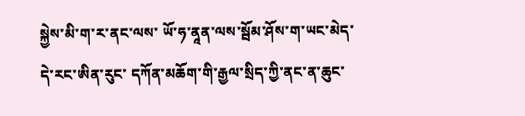སྐྱེས་མི་ག་ར་ནང་ལས་ ཡོ་ཧ་ནཱན་ལས་སྦོམ་ཤོས་ག་ཡང་མེད་ དེ་རང་ཨིན་རུང་ དཀོན་མཆོག་གི་རྒྱལ་སྲིད་ཀྱི་ནང་ན་ཆུང་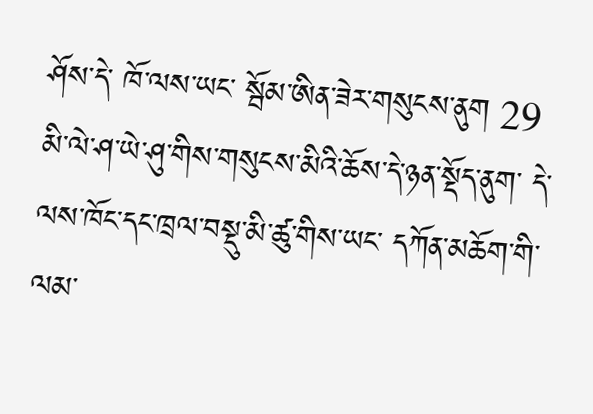ཤོས་དེ་ ཁོ་ལས་ཡང་ སྦོམ་ཨིན་ཟེར་གསུངས་ནུག 29 མི་ལེ་ཤ་ཡེ་ཤུ་གིས་གསུངས་མིའི་ཆོས་དེ་ཉན་སྡོད་ནུག་ དེ་ལས་ཁོང་དང་ཁྲལ་བསྡུ་མི་ཚུ་གིས་ཡང་ དཀོན་མཆོག་གི་ལམ་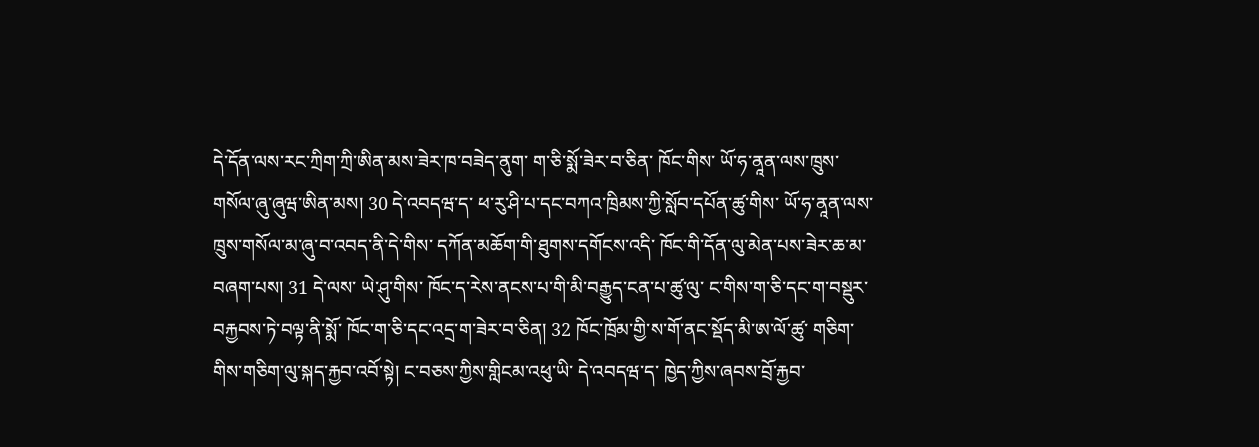དེ་དོན་ལས་རང་ཀྲིག་ཀྲི་ཨིན་མས་ཟེར་ཁ་བཟེད་ནུག་ ག་ཅི་སྨོ་ཟེར་བ་ཅིན་ ཁོང་གིས་ ཡོ་ཧ་ནཱན་ལས་ཁྲུས་གསོལ་ཞུ་ཞུཝ་ཨིན་མས། 30 དེ་འབདཝ་ད་ ཕ་རུ་ཤི་པ་དང་བཀའ་ཁྲིམས་ཀྱི་སློབ་དཔོན་ཚུ་གིས་ ཡོ་ཧ་ནཱན་ལས་ཁྲུས་གསོལ་མ་ཞུ་བ་འབད་ནི་དེ་གིས་ དཀོན་མཆོག་གི་ཐུགས་དགོངས་འདི་ ཁོང་གི་དོན་ལུ་མེན་པས་ཟེར་ཆ་མ་བཞག་པས། 31 དེ་ལས་ ཡེ་ཤུ་གིས་ ཁོང་ད་རེས་ནངས་པ་གི་མི་བརྒྱུད་ངན་པ་ཚུ་ལུ་ ང་གིས་ག་ཅི་དང་ག་བསྡུར་བརྐྱབས་ཏེ་བལྟ་ནི་སྨོ་ ཁོང་ག་ཅི་དང་འདྲ་ག་ཟེར་བ་ཅིན། 32 ཁོང་ཁྲོམ་གྱི་ས་གོ་ནང་སྡོད་མི་ཨ་ལོ་ཚུ་ གཅིག་གིས་གཅིག་ལུ་སྐད་རྐྱབ་འབོ་སྟེ། ང་བཅས་ཀྱིས་གླིངམ་འཕུ་ཡི་ དེ་འབདཝ་ད་ ཁྱེད་ཀྱིས་ཞབས་བྲོ་རྐྱབ་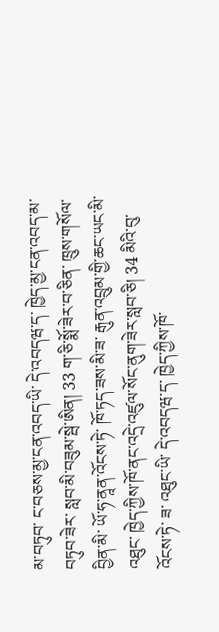མ་བཏུབ་ ང་བཅས་མྱ་ངན་འབད་ཡི་ དེ་འབདཝ་ད་ ཁྱེད་མྱ་ངན་འབད་མ་བཏུབ་ཟེར་ སླབ་མི་བཟུམ་སྦེ་ཨིན། 33 ག་ཅི་སྨོ་ཟེར་བ་ཅིན་ ཁྲུས་གསོལ་བྱིན་མི་ ཡོ་ཧ་ནཱན་འོངས་ཏེ་ ཁོ་ཏད་ཟས་མི་ཟ་ རྒུན་འབྲུམ་གྱི་ཆང་ཡང་མི་འཐུང་ ཁྱེད་ཀྱིས་ཁོ་ནང་འདྲེ་འཛུལ་སོང་ནུག་ཟེར་སླབ་ཅི། 34 མིའི་བུ་འོངས་ཏེ་ ཟ་ འཐུང་ཡི་ དེ་འབདཝ་ད་ ཁྱེད་ཀྱིས་ཁོ་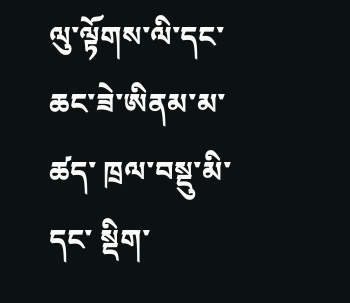ལུ་ལྟོགས་ལི་དང་ ཆང་ཟེ་ཨིནམ་མ་ཚད་ ཁྲལ་བསྡུ་མི་དང་ སྡིག་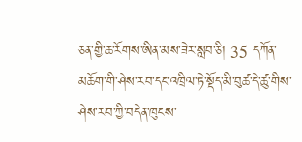ཅན་གྱི་ཆ་རོགས་ཨིན་མས་ཟེར་སླབ་ཅི། 35 དཀོན་མཆོག་གི་ཤེས་རབ་དང་འཁྲིལ་ཏེ་སྡོད་མི་བུཚ་དེ་ཚུ་གིས་ ཤེས་རབ་ཀྱི་བདེན་ཁུངས་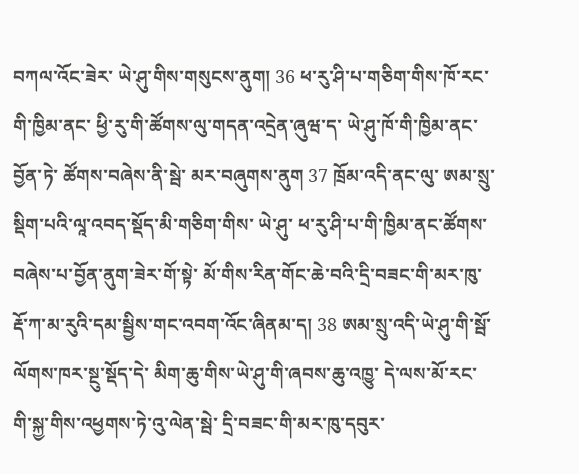བཀལ་འོང་ཟེར་ ཡེ་ཤུ་གིས་གསུངས་ནུག། 36 ཕ་རུ་ཤི་པ་གཅིག་གིས་ཁོ་རང་གི་ཁྱིམ་ནང་ ཕྱི་རུ་གི་ཚོགས་ལུ་གདན་འདྲེན་ཞུཝ་ད་ ཡེ་ཤུ་ཁོ་གི་ཁྱིམ་ནང་བྱོན་ཏེ་ ཚོགས་བཞེས་ནི་སྦེ་ མར་བཞུགས་ནུག 37 ཁྲོམ་འདི་ནང་ལུ་ ཨམ་སྲུ་སྡིག་པའི་ལཱ་འབད་སྡོད་མི་གཅིག་གིས་ ཡེ་ཤུ་ ཕ་རུ་ཤི་པ་གི་ཁྱིམ་ནང་ཚོགས་བཞེས་པ་བྱོན་ནུག་ཟེར་གོ་སྟེ་ མོ་གིས་རིན་གོང་ཆེ་བའི་དྲི་བཟང་གི་མར་ཁུ་ རྡོ་ཀ་མ་རུའི་དམ་སྦྱིས་གང་འབག་འོང་ཞིནམ་ད། 38 ཨམ་སྲུ་འདི་ཡེ་ཤུ་གི་སྦོ་ལོགས་ཁར་སྔུ་སྡོད་དེ་ མིག་ཆུ་གིས་ཡེ་ཤུ་གི་ཞབས་ཆུ་འཁྱུ་ དེ་ལས་མོ་རང་གི་སྐྱ་གིས་འཕྱགས་ཏེ་འུ་ལེན་སྦེ་ དྲི་བཟང་གི་མར་ཁུ་དབུར་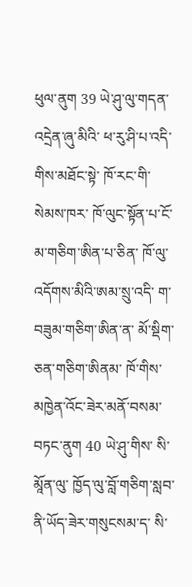ཕུལ་ནུག 39 ཡེ་ཤུ་ལུ་གདན་འདྲེན་ཞུ་མིའི་ ཕ་རུ་ཤི་པ་འདི་གིས་མཐོང་སྟེ་ ཁོ་རང་གི་སེམས་ཁར་ ཁོ་ལུང་སྟོན་པ་ངོ་མ་གཅིག་ཨིན་པ་ཅིན་ ཁོ་ལུ་འདོགས་མིའི་ཨམ་སྲུ་འདི་ ག་བཟུམ་གཅིག་ཨིན་ན་ མོ་སྡིག་ཅན་གཅིག་ཨིནམ་ ཁོ་གིས་མཁྱེན་འོང་ཟེར་མནོ་བསམ་བཏང་ནུག 40 ཡེ་ཤུ་གིས་ སི་མཱོན་ལུ་ ཁྱོད་ལུ་བློ་གཅིག་སླབ་ནི་ཡོད་ཟེར་གསུངསམ་ད་ སི་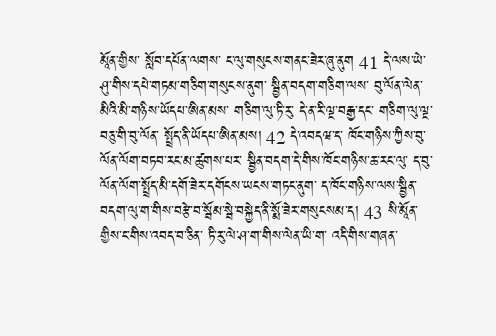མཱོན་གྱིས་ སློབ་དཔོན་ལགས་ ང་ལུ་གསུངས་གནང་ཟེར་ཞུ་ནུག 41 དེ་ལས་ཡེ་ཤུ་གིས་དཔེ་གཏམ་གཅིག་གསུངས་ནུག་ སྦྱིན་བདག་གཅིག་ལས་ བུ་ལོན་ལེན་མིའི་མི་གཉིས་ཡོདཔ་ཨིན་མས་ གཅིག་ལུ་ཏི་རུ་ དེ་ན་རི་ལྔ་བརྒྱ་དང་ གཅིག་ལུ་ལྔ་བཅུ་གི་བུ་ལོན་ སྤྲོད་ནི་ཡོདཔ་ཨིན་མས། 42 དེ་འབདཝ་ད་ ཁོང་གཉིས་ཀྱིས་བུ་ལོན་ལོག་བཏབ་རང་མ་ཚུགས་པར་ སྦྱིན་བདག་དེ་གིས་ཁོང་གཉིས་ཆ་རང་ལུ་ ད་བུ་ལོན་ལོག་སྤྲོད་མི་དགོ་ཟེར་དགོངས་ཡངས་གཏང་ནུག་ ད་ཁོང་གཉིས་ལས་སྦྱིན་བདག་ལུ་ག་གིས་བརྩེ་བ་སྦོམ་སྦེ་བསྐྱེད་ནི་སྨོ་ཟེར་གསུངསམ་ད། 43 སི་མཱོན་གྱིས་ང་གིས་འབད་བ་ཅིན་ ཏི་རུ་ལེ་ཤ་ག་གིས་ལེན་ཡི་ག་ འདི་གིས་གཞན་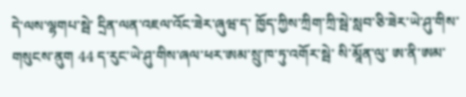དེ་ལས་ལྷགཔ་སྦེ་ དྲིན་ལན་འཇལ་འོང་ཟེར་ཞུཝ་ད་ ཁྱོད་ཀྱིས་ཀྲིག་ཀྲི་སྦེ་སླབ་ཅི་ཟེར་ཡེ་ཤུ་གིས་གསུངས་ནུག 44 ད་རུང་ཡེ་ཤུ་གིས་ཞལ་ཕར་ཨམ་སྲུ་ཁ་ཏུ་འགོར་སྦེ་ སི་མཱོན་ལུ་ ཨ་ནི་ཨམ་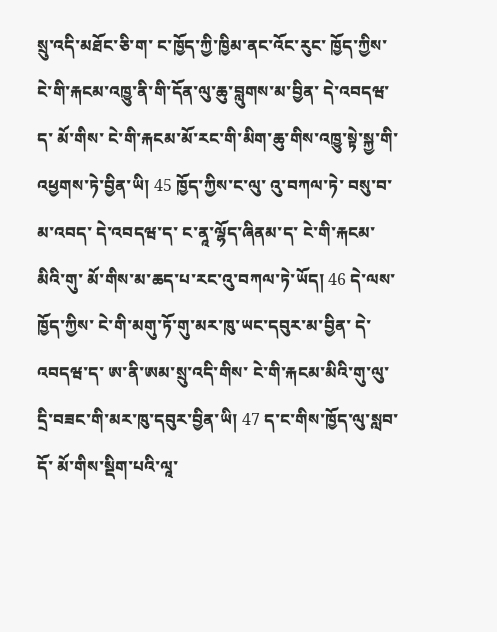སྲུ་འདི་མཐོང་ཅི་ག་ ང་ཁྱོད་ཀྱི་ཁྱིམ་ནང་འོང་རུང་ ཁྱོད་ཀྱིས་ངེ་གི་རྐངམ་འཁྱུ་ནི་གི་དོན་ལུ་ཆུ་བླུགས་མ་བྱིན་ དེ་འབདཝ་ད་ མོ་གིས་ ངེ་གི་རྐངམ་མོ་རང་གི་མིག་ཆུ་གིས་འཁྱུ་སྟེ་སྐྱ་གི་འཕྱགས་ཏེ་བྱིན་ཡི། 45 ཁྱོད་ཀྱིས་ང་ལུ་ འུ་བཀལ་ཏེ་ བསུ་བ་མ་འབད་ དེ་འབདཝ་ད་ ང་ནཱ་ལྷོད་ཞིནམ་ད་ ངེ་གི་རྐངམ་མིའི་གུ་ མོ་གིས་མ་ཆད་པ་རང་འུ་བཀལ་ཏེ་ཡོད། 46 དེ་ལས་ཁྱོད་ཀྱིས་ ངེ་གི་མགུ་ཏོ་གུ་མར་ཁུ་ཡང་དབུར་མ་བྱིན་ དེ་འབདཝ་ད་ ཨ་ནི་ཨམ་སྲུ་འདི་གིས་ ངེ་གི་རྐངམ་མིའི་གུ་ལུ་ དྲི་བཟང་གི་མར་ཁུ་དབུར་བྱིན་ཡི། 47 ད་ང་གིས་ཁྱོད་ལུ་སླབ་དོ་ མོ་གིས་སྡིག་པའི་ལཱ་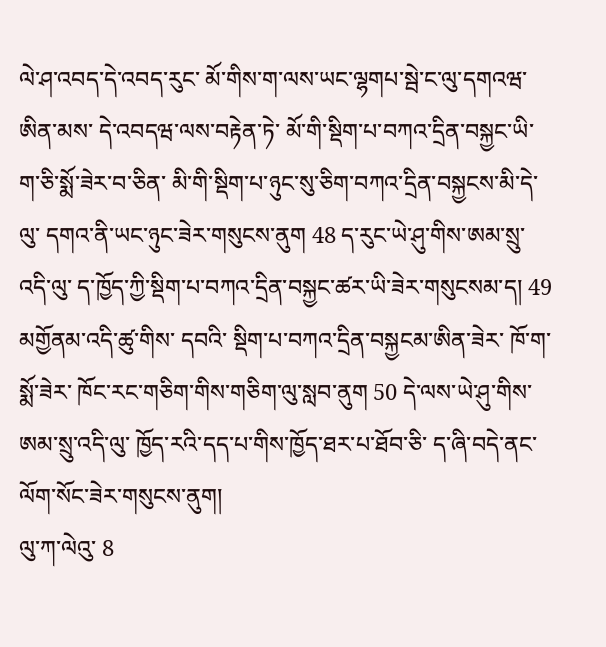ལེ་ཤ་འབད་དེ་འབད་རུང་ མོ་གིས་ག་ལས་ཡང་ལྷགཔ་སྦེ་ང་ལུ་དགའཝ་ཨིན་མས་ དེ་འབདཝ་ལས་བརྟེན་ཏེ་ མོ་གི་སྡིག་པ་བཀའ་དྲིན་བསྐྱང་ཡི་ ག་ཅི་སྨོ་ཟེར་བ་ཅིན་ མི་གི་སྡིག་པ་ཉུང་སུ་ཅིག་བཀའ་དྲིན་བསྐྱངས་མི་དེ་ལུ་ དགའ་ནི་ཡང་ཉུང་ཟེར་གསུངས་ནུག 48 ད་རུང་ཡེ་ཤུ་གིས་ཨམ་སྲུ་འདི་ལུ་ ད་ཁྱོད་ཀྱི་སྡིག་པ་བཀའ་དྲིན་བསྐྱང་ཚར་ཡི་ཟེར་གསུངསམ་ད། 49 མགྱོནམ་འདི་ཚུ་གིས་ དབའི་ སྡིག་པ་བཀའ་དྲིན་བསྐྱངམ་ཨིན་ཟེར་ ཁོ་ག་སྨོ་ཟེར་ ཁོང་རང་གཅིག་གིས་གཅིག་ལུ་སླབ་ནུག 50 དེ་ལས་ཡེ་ཤུ་གིས་ཨམ་སྲུ་འདི་ལུ་ ཁྱོད་རའི་དད་པ་གིས་ཁྱོད་ཐར་པ་ཐོབ་ཅི་ ད་ཞི་བདེ་ནང་ལོག་སོང་ཟེར་གསུངས་ནུག།
ལུ་ཀ་ལེའུ་ 8